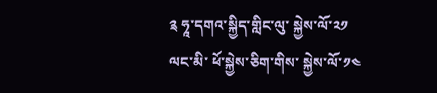༉ ཧཱ་དགའ་སྐྱིད་གླིང་ལུ་ སྐྱེས་ལོ་༢༡ ལང་མི་ ཕོ་སྐྱེས་ཅིག་གིས་ སྐྱེས་ལོ་༡༤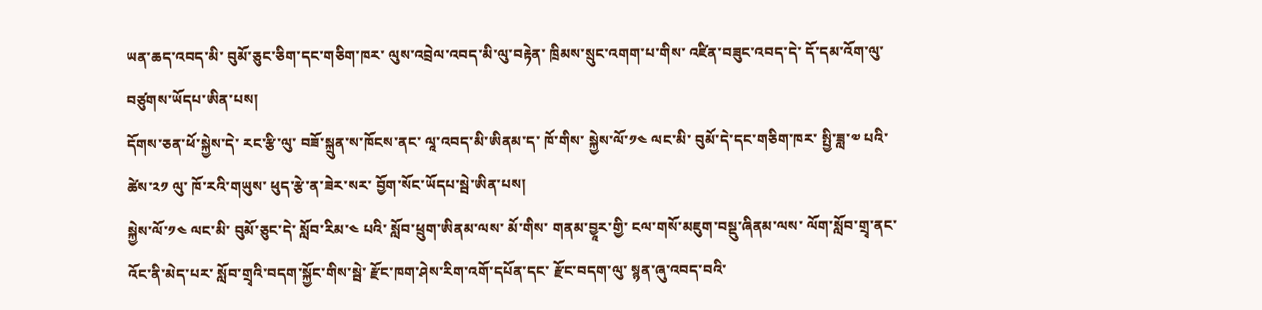ཡན་ཆད་འབད་མི་ བུམོ་ཅུང་ཅིག་དང་གཅིག་ཁར་ ལུས་འབྲེལ་འབད་མི་ལུ་བརྟེན་ ཁྲིམས་སྲུང་འགག་པ་གིས་ འཛིན་བཟུང་འབད་དེ་ དོ་དམ་འོག་ལུ་ བཙུགས་ཡོདཔ་ཨིན་པས།
དོགས་ཅན་ཕོ་སྐྱེས་དེ་ རང་རྩི་ལུ་ བཟོ་སྐྲུན་ས་ཁོངས་ནང་ ལཱ་འབད་མི་ཨིནམ་ད་ ཁོ་གིས་ སྐྱེས་ལོ་༡༤ ལང་མི་ བུམོ་དེ་དང་གཅིག་ཁར་ སྤྱི་ཟླ་༧ པའི་ཚེས་༢༡ ལུ་ ཁོ་རའི་གཡུས་ ཕུད་རྩེ་ན་ཟེར་སར་ བྱོག་སོང་ཡོདཔ་སྦེ་ཨིན་པས།
སྐྱེས་ལོ་༡༤ ལང་མི་ བུམོ་ཅུང་དེ་ སློབ་རིམ་༤ པའི་ སློབ་ཕྲུག་ཨིནམ་ལས་ མོ་གིས་ གནམ་བྱཱར་གྱི་ ངལ་གསོ་མཇུག་བསྡུ་ཞིནམ་ལས་ ལོག་སློབ་གྲྭ་ནང་ འོང་ནི་མེད་པར་ སློབ་གྲྭའི་བདག་སྐྱོང་གིས་སྦེ་ རྫོང་ཁག་ཤེས་རིག་འགོ་དཔོན་དང་ རྫོང་བདག་ལུ་ སྙན་ཞུ་འབད་བའི་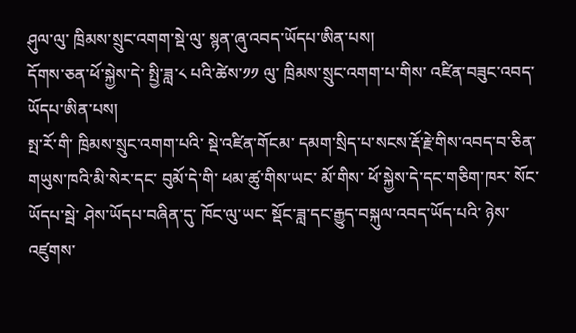ཤུལ་ལུ་ ཁྲིམས་སྲུང་འགག་སྡེ་ལུ་ སྙན་ཞུ་འབད་ཡོདཔ་ཨིན་པས།
དོགས་ཅན་ཕོ་སྐྱེས་དེ་ སྤྱི་ཟླ་༨ པའི་ཚེས་༡༡ ལུ་ ཁྲིམས་སྲུང་འགག་པ་གིས་ འཛིན་བཟུང་འབད་ཡོདཔ་ཨིན་པས།
སྤ་རོ་གི་ ཁྲིམས་སྲུང་འགག་པའི་ སྡེ་འཛིན་གོངམ་ དམག་སྲིད་པ་སངས་རྡོ་རྗེ་གིས་འབད་བ་ཅིན་ གཡུས་ཁའི་མི་སེར་དང་ བུམོ་དེ་གི་ ཕམ་ཚུ་གིས་ཡང་ མོ་གིས་ ཕོ་སྐྱེས་དེ་དང་གཅིག་ཁར་ སོང་ཡོདཔ་སྦེ་ ཤེས་ཡོདཔ་བཞིན་དུ་ ཁོང་ལུ་ཡང་ སྡོང་ཟླ་དང་རྒྱུད་བསྐུལ་འབད་ཡོད་པའི་ ཉེས་འཛུགས་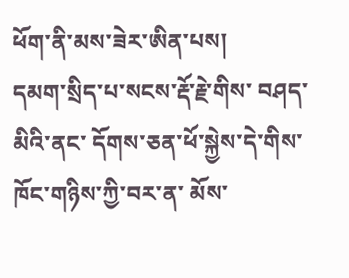ཕོག་ནི་མས་ཟེར་ཨིན་པས།
དམག་སྲིད་པ་སངས་རྡོ་རྗེ་གིས་ བཤད་མིའི་ནང་ དོགས་ཅན་ཕོ་སྐྱེས་དེ་གིས་ ཁོང་གཉིས་ཀྱི་བར་ན་ མོས་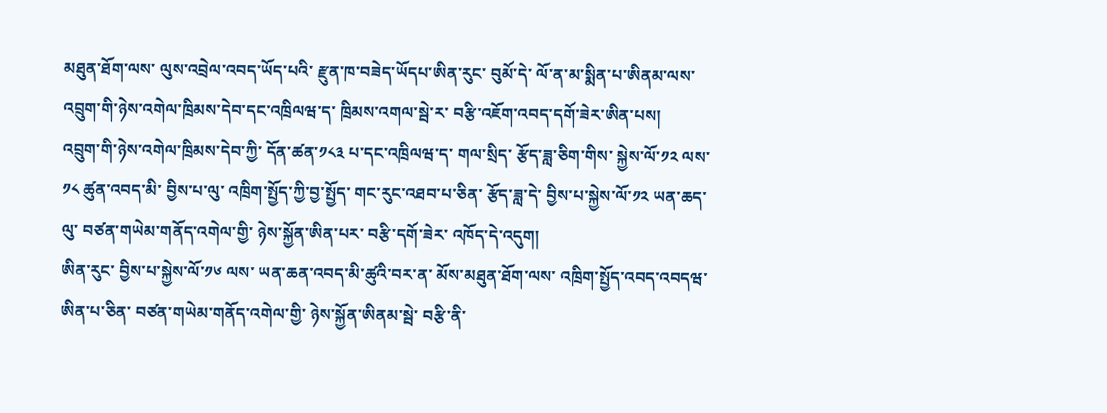མཐུན་ཐོག་ལས་ ལུས་འབྲེལ་འབད་ཡོད་པའི་ རྫུན་ཁ་བཟེད་ཡོདཔ་ཨིན་རུང་ བུམོ་དེ་ ལོ་ན་མ་སྨིན་པ་ཨིནམ་ལས་ འབྲུག་གི་ཉེས་འགེལ་ཁྲིམས་དེབ་དང་འཁྲིལཝ་ད་ ཁྲིམས་འགལ་སྦེ་ར་ བརྩི་འཇོག་འབད་དགོ་ཟེར་ཨིན་པས།
འབྲུག་གི་ཉེས་འགེལ་ཁྲིམས་དེབ་ཀྱི་ དོན་ཚན་༡༨༣ པ་དང་འཁྲིལཝ་ད་ གལ་སྲིད་ རྩོད་ཟླ་ཅིག་གིས་ སྐྱེས་ལོ་༡༢ ལས་༡༨ ཚུན་འབད་མི་ བྱིས་པ་ལུ་ འཁྲིག་སྤྱོད་ཀྱི་བྱ་སྤྱོད་ གང་རུང་འཐབ་པ་ཅིན་ རྩོད་ཟླ་དེ་ བྱིས་པ་སྐྱེས་ལོ་༡༢ ཡན་ཆད་ལུ་ བཙན་གཡེམ་གནོད་འགེལ་གྱི་ ཉེས་སྐྱོན་ཨིན་པར་ བརྩི་དགོ་ཟེར་ འཁོད་དེ་འདུག།
ཨིན་རུང་ བྱིས་པ་སྐྱེས་ལོ་༡༦ ལས་ ཡན་ཆན་འབད་མི་ཚུའི་བར་ན་ མོས་མཐུན་ཐོག་ལས་ འཁྲིག་སྤྱོད་འབད་འབདཝ་ཨིན་པ་ཅིན་ བཙན་གཡེམ་གནོད་འགེལ་གྱི་ ཉེས་སྐྱོན་ཨིནམ་སྦེ་ བརྩི་ནི་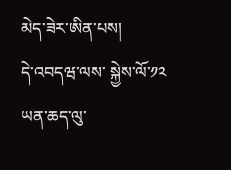མེད་ཟེར་ཨིན་པས།
དེ་འབདཝ་ལས་ སྐྱེས་ལོ་༡༢ ཡན་ཆད་ལུ་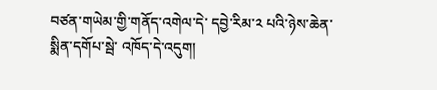བཙན་གཡེམ་གྱི་གནོད་འགེལ་དེ་ དབྱེ་རིམ་༢ པའི་ཉེས་ཆེན་སྨིན་དགོཔ་སྦེ་ འཁོད་དེ་འདུག།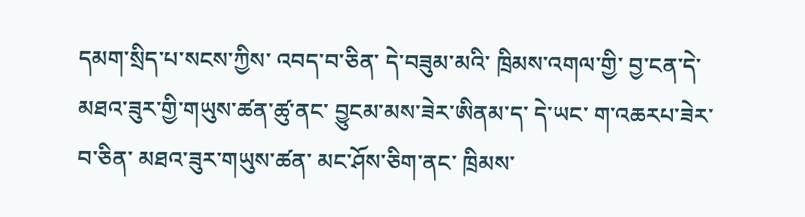དམག་སྲིད་པ་སངས་ཀྱིས་ འབད་བ་ཅིན་ དེ་བཟུམ་མའི་ ཁྲིམས་འགལ་གྱི་ བྱ་ངན་དེ་ མཐའ་ཟུར་གྱི་གཡུས་ཚན་ཚུ་ནང་ བྱུངམ་མས་ཟེར་ཨིནམ་ད་ དེ་ཡང་ ག་འཆརཔ་ཟེར་བ་ཅིན་ མཐའ་ཟུར་གཡུས་ཚན་ མང་ཤོས་ཅིག་ནང་ ཁྲིམས་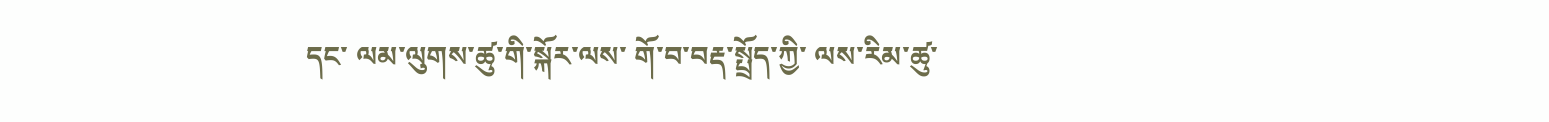དང་ ལམ་ལུགས་ཚུ་གི་སྐོར་ལས་ གོ་བ་བརྡ་སྤྲོད་ཀྱི་ ལས་རིམ་ཚུ་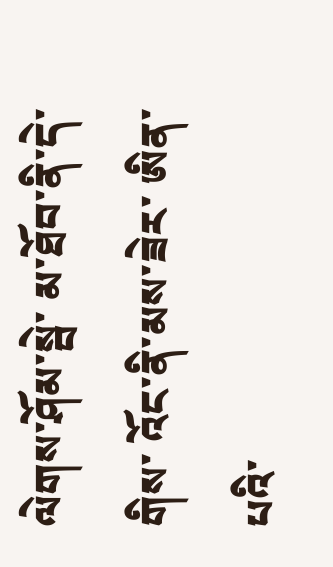ལེགས་ཤོམ་སྦེ་ མ་ཐོབ་ནི་དེ་གིས་ འོང་ནི་མས་ཟེར་ ཨིན་པའི་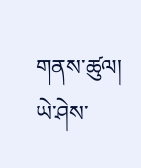གནས་ཚུལ།
ཡེ་ཤེས་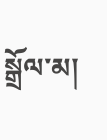སྒྲོལ་མ།